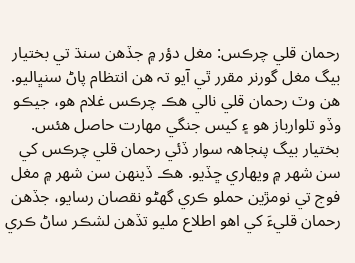رحمان قلي چرڪس: مغل دؤر ۾ جڏهن سنڌ تي بختيار بيگ مغل گورنر مقرر ٿي آيو تہ هن انتظام پاڻ سنڀاليو. هن وٽ رحمان قلي نالي هڪ چرڪس غلام هو، جيڪو وڏو تلوارباز هو ۽ کيس جنگي مهارت حاصل هئس. بختيار بيگ پنجاھہ سوار ڏئي رحمان قلي چرڪس کي سن شھر ۾ ويهاري ڇڏيو. هڪ ڏينهن سن شھر ۾ مغل فوج تي نومڙين حملو ڪري گهڻو نقصان رسايو، جڏهن رحمان قليءَ کي اهو اطلاع مليو تڏهن لشڪر ساڻ ڪري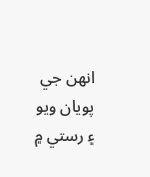انهن جي پويان ويو ۽ رستي ۾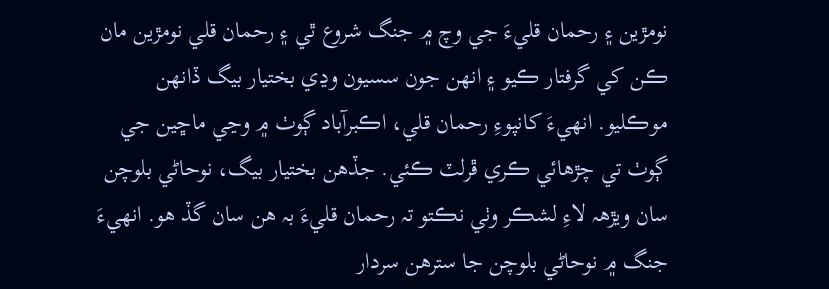نومڙين ۽ رحمان قليءَ جي وچ ۾ جنگ شروع ٿي ۽ رحمان قلي نومڙين مان ڪن کي گرفتار ڪيو ۽ انهن جون سسيون وڍي بختيار بيگ ڏانهن موڪليو. انهيءَ کانپوءِ رحمان قلي، اڪبرآباد ڳوٺ ۾ وڃي ماڇين جي ڳوٺ تي چڙهائي ڪري ڦرلٽ ڪئي. جڏهن بختيار بيگ، نوحاڻي بلوچن سان ويڙھہ لاءِ لشڪر وٺي نڪتو تہ رحمان قليءَ بہ هن سان گڏ هو. انهيءَ جنگ ۾ نوحاڻي بلوچن جا سترهن سردار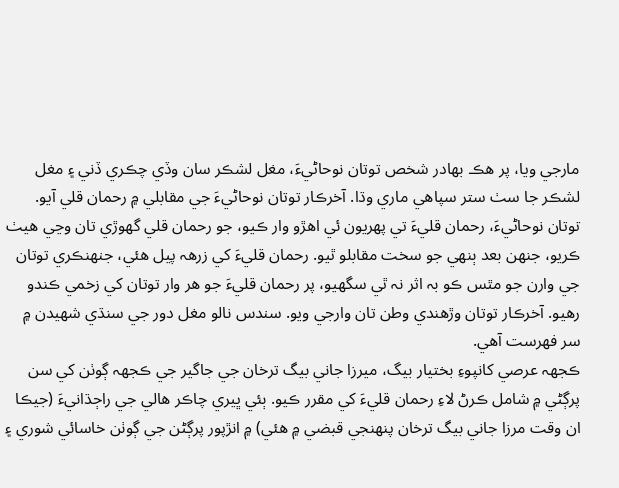مارجي ويا، پر هڪ بھادر شخص توتان نوحاڻيءَ، مغل لشڪر سان وڏي چڪري ڏني ۽ مغل لشڪر جا سٺ ستر سپاهي ماري وڌا. آخرڪار توتان نوحاڻيءَ جي مقابلي ۾ رحمان قلي آيو. توتان نوحاڻيءَ، رحمان قليءَ تي پهريون ئي اهڙو وار ڪيو، جو رحمان قلي گهوڙي تان وڃي هيٺ ڪريو، جنهن بعد ٻنهي جو سخت مقابلو ٿيو. رحمان قليءَ کي زرھہ پيل هئي، جنهنڪري توتان جي وارن جو مٿس ڪو بہ اثر نہ ٿي سگهيو، پر رحمان قليءَ جو هر وار توتان کي زخمي ڪندو رهيو. آخرڪار توتان وڙهندي وطن تان وارجي ويو. سندس نالو مغل دور جي سنڌي شھيدن ۾ سر فهرست آهي.
ڪجهہ عرصي کانپوءِ بختيار بيگ، ميرزا جاني بيگ ترخان جي جاگير جي ڪجهہ ڳوٺن کي سن پرڳڻي ۾ شامل ڪرڻ لاءِ رحمان قليءَ کي مقرر ڪيو. ٻئي ڀيري چاڪر هالي جي راڄڌانيءَ (جيڪا ان وقت مرزا جاني بيگ ترخان پنھنجي قبضي ۾ هئي) ۾ انڙپور پرڳڻن جي ڳوٺن خاسائي شوري ۽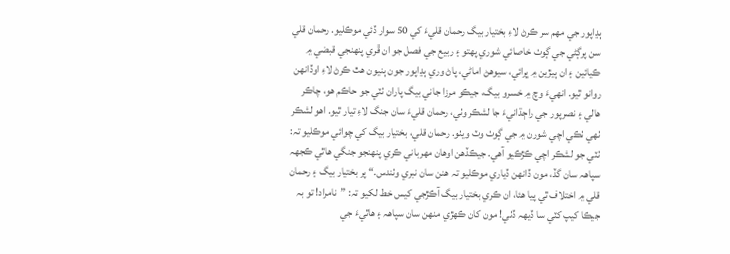ٻڍاپور جي مھم سر ڪرڻ لاءِ بختيار بيگ رحمان قليءَ کي 50 سوار ڏئي موڪليو. رحمان قلي سن پرڳڻي جي ڳوٺ خاصائي شوري پهتو ۽ ربيع جي فصل جو ان ڦري پنھنجي قبضي ۾ ڪيائين ۽ ان ٻيڙين ۾ ڀرائي، سيوهڻ اماڻي، پاڻ وري ٻڍاپور جون ٻنيون هٿ ڪرڻ لاءِ اوڏانهن روانو ٿيو. انهيءَ وچ ۾ خسرو بيگ، جيڪو مرزا جاني بيگ پاران ٺٽي جو حاڪم هو، چاڪر هالي ۽ نصرپور جي راڄڌانيءَ جا لشڪر وٺي، رحمان قليءَ سان جنگ لاءِ تيار ٿيو. اهو لشڪر ٺھي ٺڪي اچي شورن ۾ جي ڳوٺ وٽ ويٺو. رحمان قلي، بختيار بيگ کي چوائي موڪليو تہ: ٺٽي جو لشڪر اچي ڪڙڪيو آهي. جيڪڏهن اوهان مهرباني ڪري پنهنجو جنگي هاٿي ڪجهہ سپاھہ سان گڏ، مون ڏانهن ڏياري موڪليو تہ هنن سان نبري وٺندس.“ پر بختيار بيگ ۽ رحمان قلي ۾ اختلاف ٿي پيا هئا، ان ڪري بختيار بيگ آڪڙجي کيس خط لکيو تہ: ”نامراد! تو بہ جيڪا کيپ کٽي سا ڏيھہ ڏٺي! مون کان ڪهڙي منهن سان سپاھہ ۽ هاٿيءَ جي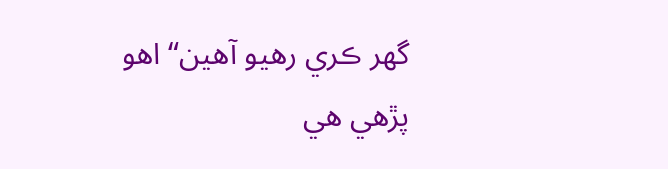گهر ڪري رهيو آهين“ اهو پڙهي هي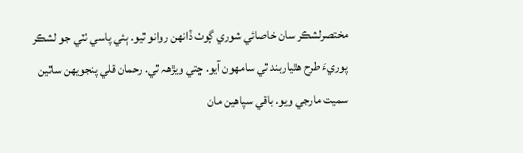مختصرلشڪر سان خاصائي شوري ڳوٺ ڏانهن روانو ٿيو. ٻئي پاسي ٺٽي جو لشڪر پوريءَ طرح هٿياربند ٿي سامهون آيو. ڇتي ويڙھہ ٿي. رحمان قلي پنجويهن ساٿين سميت مارجي ويو. باقي سپاهين مان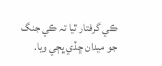ڪي گرفتار ٿيا تہ ڪي جنگ جو ميدان ڇڏي ڀڄي ويا.